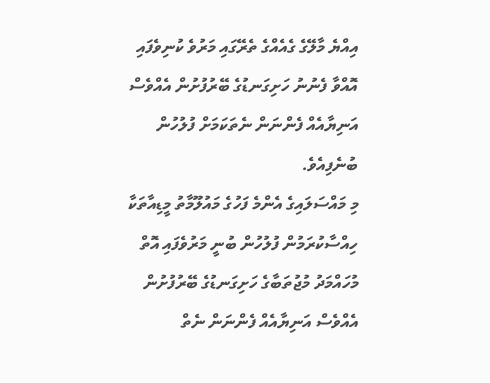އިއްޔެ މާލޭގެ ގެއެއްގެ ތެރޭގައި މަރުވެ ކުނިވެފައި އޮއްވާ ފެނުނު ހަށިގަނޑުގެ ބޭރުފުށުން އެއްވެސް އަނިޔާއެއް ފެންނަން ނެތަކަމަށް ފުލުހުން ބުނެފިއެވެ.
މި މައްސަލައިގެ އެންމެ ފަހުގެ މައުލޫމާތު މީޑިއާތަކާ ހިއްސާކުރަމުން ފުލުހުން ބުނީ މަރުވެފައި އޮތް މުހައްމަދު މުޖުތަބާގެ ހަށިގަނޑުގެ ބޭރުފުށުން އެއްވެސް އަނިޔާއެއް ފެންނަން ނެތް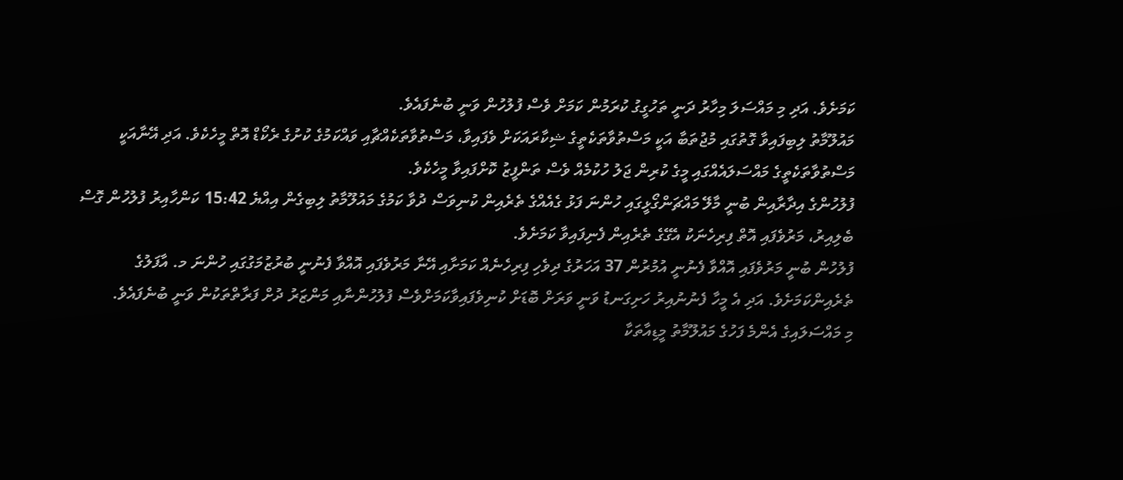ކަމަށެވެ. އަދި މި މައްސަލަ މިހާރު ދަނީ ތަހުގީގު ކުރަމުން ކަމަށް ވެސް ފުލުހުން ވަނީ ބުނެފައެވެ.
މައުލޫމާތު ލިބިފައިވާ ގޮތުގައި މުޖުތަބާ އަކީ މަސްތުވާތަކެތީގެ ޝިކާރައަކަށް ވެފައިވާ، މަސްތުވާތަކެއްޗާއި ވައްކަމުގެ ކުށުގެ ރެކޯޑް އޮތް މީހެކެވެ. އަދި އޭނާއަކީ މަސްތުވާތަކެތީގެ މައްސަލައެއްގައި މީގެ ކުރިން ޖަލު ހުކުމެއް ވެސް ތަންފީޒު ކޮށްފައިވާ މީހެކެވެ.
ފުލުހުންގެ އިދާރާއިން ބުނީ މާލޭ މައްޗަންގޯޅީގައި ހުންނަ ފަޅު ގެއެއްގެ ތެރެއިން ކުނިވަސް ދުވާ ކަމުގެ މައުލޫމާތު ލިބިގެން އިއްޔެ 15:42 ކަންހާއިރު ފުލުހުން ގޮސް ބެލިއިރު، މަރުވެފައި އޮތް ފިރިހެނަކު އެގޭގެ ތެރެއިން ފެނިފައިވާ ކަމަށެވެ.
ފުލުހުން ބުނީ މަރުވެފައި އޮއްވާ ފެނުނީ އުމުރުން 37 އަހަރުގެ ދިވެހި ފިރިހެނެއް ކަމަށާއި އޭނާ މަރުވެފައި އޮއްވާ ފެނުނީ ބުރުޒުމަގުގައި ހުންނަ މ. އާފަލުގެ ތެރެއިންކަމަށެވެ. އަދި އެ މީހާ ފެނުނުއިރު ހަށިގަނޑު ވަނީ ވަރަށް ބޮޑަށް ކުނިވެފައިވާކަމަށްވެސް ފުލުހުންނާއި މަންޒަރު ދުށް ފަރާތްތަކުން ވަނީ ބުނެފައެވެ.
މި މައްސަލައިގެ އެންމެ ފަހުގެ މައުލޫމާތު މީޑިއާތަކާ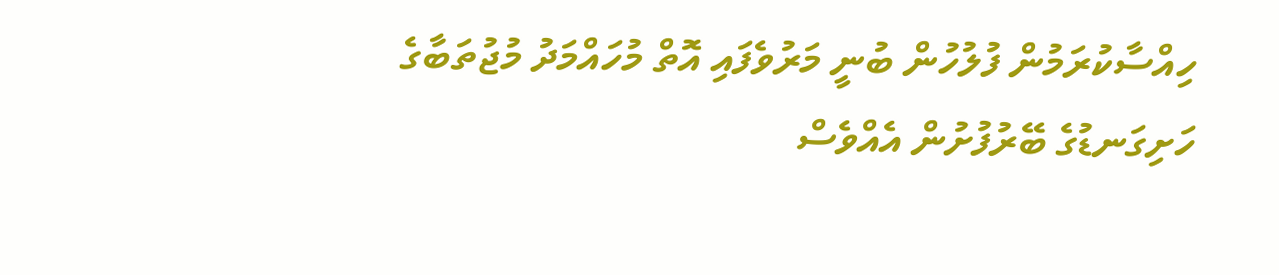ހިއްސާކުރަމުން ފުލުހުން ބުނީ މަރުވެފައި އޮތް މުހައްމަދު މުޖުތަބާގެ ހަށިގަނޑުގެ ބޭރުފުށުން އެއްވެސް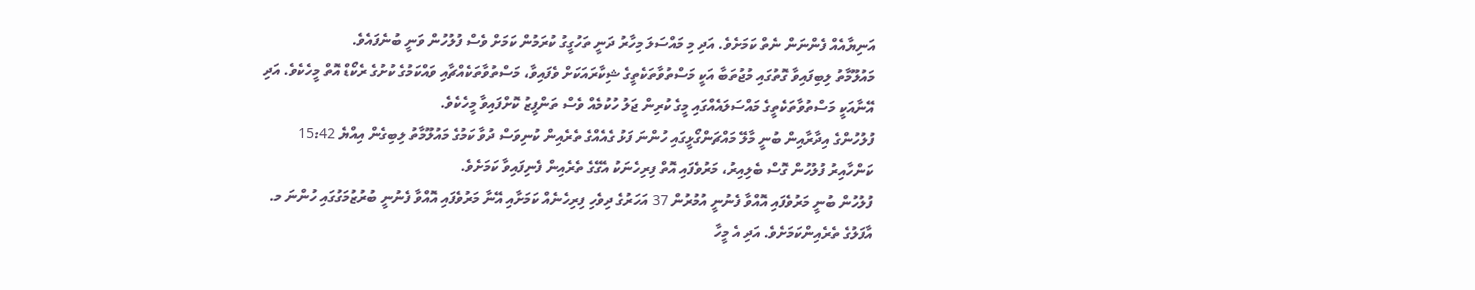އަނިޔާއެއް ފެންނަން ނެތް ކަމަށެވެ. އަދި މި މައްސަލަ މިހާރު ދަނީ ތަހުގީގު ކުރަމުން ކަމަށް ވެސް ފުލުހުން ވަނީ ބުނެފައެވެ.
މައުލޫމާތު ލިބިފައިވާ ގޮތުގައި މުޖުތަބާ އަކީ މަސްތުވާތަކެތީގެ ޝިކާރައަކަށް ވެފައިވާ، މަސްތުވާތަކެއްޗާއި ވައްކަމުގެ ކުށުގެ ރެކޯޑް އޮތް މީހެކެވެ. އަދި އޭނާއަކީ މަސްތުވާތަކެތީގެ މައްސަލައެއްގައި މީގެ ކުރިން ޖަލު ހުކުމެއް ވެސް ތަންފީޒު ކޮށްފައިވާ މީހެކެވެ.
ފުލުހުންގެ އިދާރާއިން ބުނީ މާލޭ މައްޗަންގޯޅީގައި ހުންނަ ފަޅު ގެއެއްގެ ތެރެއިން ކުނިވަސް ދުވާ ކަމުގެ މައުލޫމާތު ލިބިގެން އިއްޔެ 15:42 ކަންހާއިރު ފުލުހުން ގޮސް ބެލިއިރު، މަރުވެފައި އޮތް ފިރިހެނަކު އެގޭގެ ތެރެއިން ފެނިފައިވާ ކަމަށެވެ.
ފުލުހުން ބުނީ މަރުވެފައި އޮއްވާ ފެނުނީ އުމުރުން 37 އަހަރުގެ ދިވެހި ފިރިހެނެއް ކަމަށާއި އޭނާ މަރުވެފައި އޮއްވާ ފެނުނީ ބުރުޒުމަގުގައި ހުންނަ މ. އާފަލުގެ ތެރެއިންކަމަށެވެ. އަދި އެ މީހާ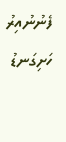ފެނުނުއިރު ހަށިގަނޑު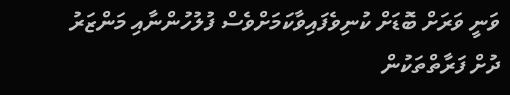ވަނީ ވަރަށް ބޮޑަށް ކުނިވެފައިވާކަމަށްވެސް ފުލުހުންނާއި މަންޒަރު ދުށް ފަރާތްތަކުން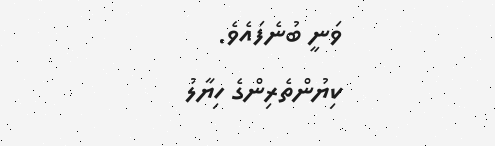ވަނީ ބުނެފައެވެ.
ކިޔުންތެރިންގެ ހިޔާލު